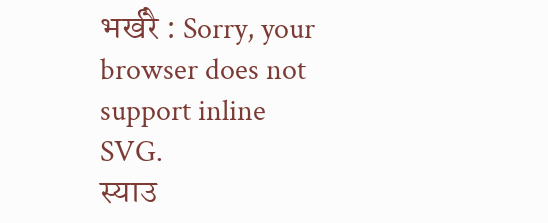भर्खरै : Sorry, your browser does not support inline SVG.
स्याउ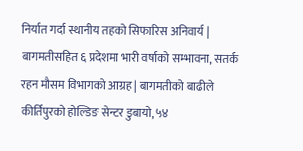निर्यात गर्दा स्थानीय तहको सिफारिस अनिवार्य | बागमतीसहित ६ प्रदेशमा भारी वर्षाको सम्भावना, सतर्क रहन मौसम विभागको आग्रह | बागमतीको बाढीले कीर्तिपुरको होल्डिङ सेन्टर डुबायो, ५४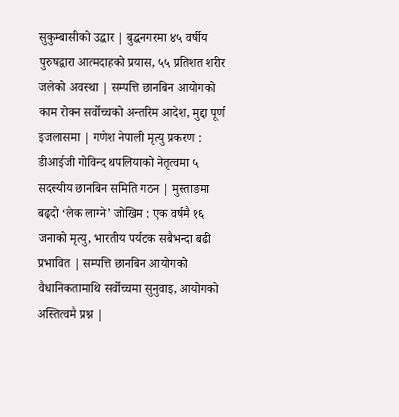सुकुम्बासीको उद्धार | बुद्धनगरमा ४५ वर्षीय पुरुषद्वारा आत्मदाहको प्रयास, ५५ प्रतिशत शरीर जलेको अवस्था | सम्पत्ति छानबिन आयोगको काम रोक्न सर्वोच्चको अन्तरिम आदेश, मुद्दा पूर्ण इजलासमा | गणेश नेपाली मृत्यु प्रकरण : डीआईजी गोविन्द थपलियाको नेतृत्वमा ५ सदस्यीय छानबिन समिति गठन | मुस्ताङमा बढ्दो ‘लेक लाग्ने’ जोखिम : एक वर्षमै १६ जनाको मृत्यु, भारतीय पर्यटक सबैभन्दा बढी प्रभावित | सम्पत्ति छानबिन आयोगको वैधानिकतामाथि सर्वोच्चमा सुनुवाइ, आयोगको अस्तित्वमै प्रश्न |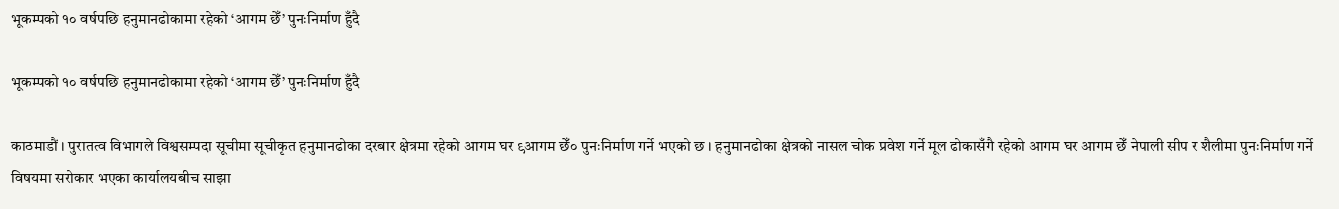भूकम्पको १० वर्षपछि हनुमानढोकामा रहेको ‘आगम छेँ’ पुनःनिर्माण हुँदै

भूकम्पको १० वर्षपछि हनुमानढोकामा रहेको ‘आगम छेँ’ पुनःनिर्माण हुँदै

काठमाडौं । पुरातत्व विभागले विश्वसम्पदा सूचीमा सूचीकृत हनुमानढोका दरबार क्षेत्रमा रहेको आगम घर ९आगम छेँ० पुनःनिर्माण गर्ने भएको छ । हनुमानढोका क्षेत्रको नासल चोक प्रवेश गर्ने मूल ढोकासँगै रहेको आगम घर आगम छेँ नेपाली सीप र शैलीमा पुनःनिर्माण गर्ने विषयमा सरोकार भएका कार्यालयबीच साझा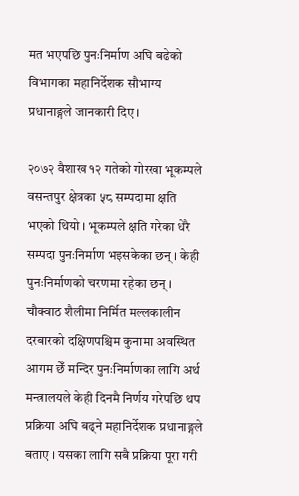मत भएपछि पुनःनिर्माण अघि बढेको विभागका महानिर्देशक सौभाग्य प्रधानाङ्गले जानकारी दिए ।

२०७२ वैशाख १२ गतेको गोरखा भूकम्पले वसन्तपुर क्षेत्रका ५८ सम्पदामा क्षति भएको थियो । भूकम्पले क्षति गरेका धेरै सम्पदा पुनःनिर्माण भइसकेका छन् । केही पुनःनिर्माणको चरणमा रहेका छन् । चौक्वाठ शैलीमा निर्मित मल्लकालीन दरबारको दक्षिणपश्चिम कुनामा अवस्थित आगम छेँ मन्दिर पुनःनिर्माणका लागि अर्थ मन्त्रालयले केही दिनमै निर्णय गरेपछि थप प्रक्रिया अघि बढ्ने महानिर्देशक प्रधानाङ्गले बताए । यसका लागि सबै प्रक्रिया पूरा गरी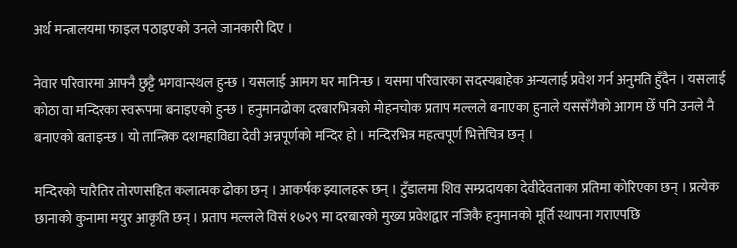अर्थ मन्त्रालयमा फाइल पठाइएको उनले जानकारी दिए ।

नेवार परिवारमा आफ्नै छुट्टै भगवान्स्थल हुन्छ । यसलाई आमग घर मानिन्छ । यसमा परिवारका सदस्यबाहेक अन्यलाई प्रवेश गर्न अनुमति हुँदैन । यसलाई कोठा वा मन्दिरका स्वरूपमा बनाइएको हुन्छ । हनुमानढोका दरबारभित्रको मोहनचोक प्रताप मल्लले बनाएका हुनाले यससँगैको आगम छेँ पनि उनले नै बनाएको बताइन्छ । यो तान्त्रिक दशमहाविद्या देवी अन्नपूर्णको मन्दिर हो । मन्दिरभित्र महत्वपूर्ण भित्तेचित्र छन् ।

मन्दिरको चारैतिर तोरणसहित कलात्मक ढोका छन् । आकर्षक झ्यालहरू छन् । टुँडालमा शिव सम्प्रदायका देवीदेवताका प्रतिमा कोरिएका छन् । प्रत्येक छानाको कुनामा मयुर आकृति छन् । प्रताप मल्लले विसं १७२९ मा दरबारको मुख्य प्रवेशद्वार नजिकै हनुमानको मूर्ति स्थापना गराएपछि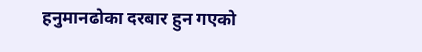हनुमानढोका दरबार हुन गएको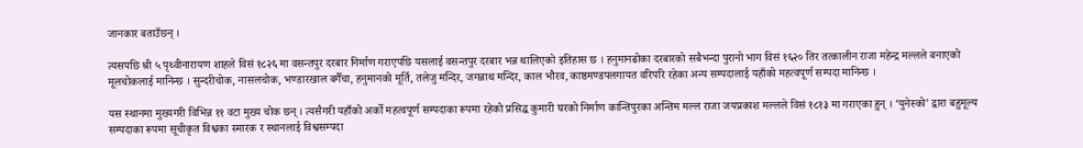जानकार बताउँछन् ।

त्यसपछि श्री ५ पृथ्वीनारायण शाहले विसं १८२६ मा वसन्तपुर दरबार निर्माण गराएपछि यसलाई वसन्तपुर दरबार भन्न थालिएको इतिहास छ । हनुमानढोका दरबारको सबैभन्दा पुरानो भाग विसं १६२० तिर तत्कालीन राजा महेन्द्र मल्लले बनाएको मूलचोकलाई मानिन्छ । सुन्दरीचोक, नासलचोक, भण्डारखाल बगैँचा, हनुमानको मूर्ति, तलेजु मन्दिर, जगन्नाथ मन्दिर, काल भौरव, काष्ठमण्डपलगायत वरिपरि रहेका अन्य सम्पदालाई यहाँको महत्वपूर्ण सम्पदा मानिन्छ ।

यस स्थानमा मुख्यगरी विभिन्न ११ वटा मुख्य चोक छन् । त्यसैगरी यहाँको अर्को महत्वपूर्ण सम्पदाका रूपमा रहेको प्रसिद्ध कुमारी घरको निर्माण कान्तिपुरका अन्तिम मल्ल राजा जयप्रकाश मल्लले विसं १८१३ मा गराएका हुन् । ‘युनेस्को’ द्वारा बहुमूल्य सम्पदाका रूपमा सूचीकृत विश्वका स्मारक र स्थानलाई विश्वसम्पदा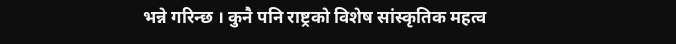भन्ने गरिन्छ । कुनै पनि राष्ट्रको विशेष सांस्कृतिक महत्व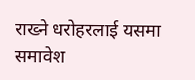राख्ने धरोहरलाई यसमा समावेश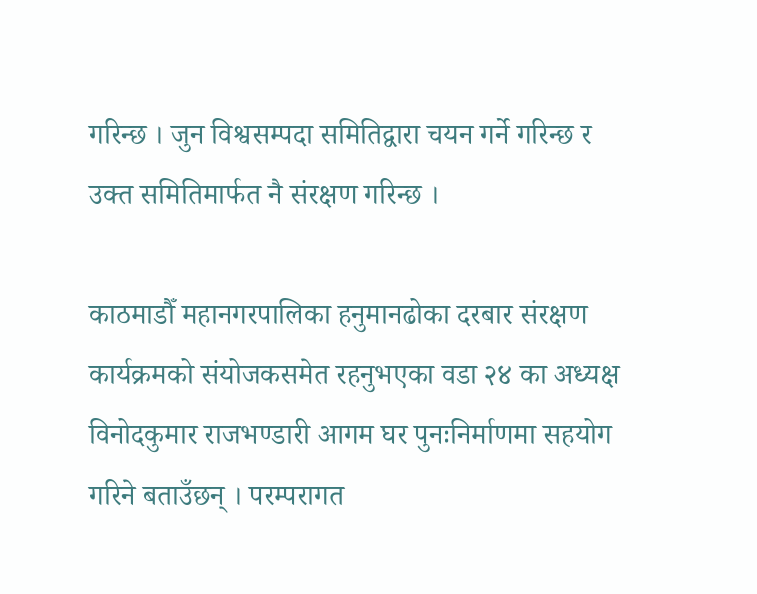गरिन्छ । जुन विश्वसम्पदा समितिद्वारा चयन गर्ने गरिन्छ र उक्त समितिमार्फत नै संरक्षण गरिन्छ ।

काठमाडौँ महानगरपालिका हनुमानढोका दरबार संरक्षण कार्यक्रमको संयोजकसमेत रहनुभएका वडा २४ का अध्यक्ष विनोदकुमार राजभण्डारी आगम घर पुनःनिर्माणमा सहयोग गरिने बताउँछन् । परम्परागत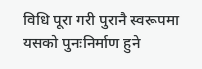विधि पूरा गरी पुरानै स्वरूपमा यसको पुनःनिर्माण हुने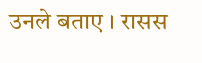उनले बताए । रासस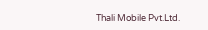Thali Mobile Pvt.Ltd.